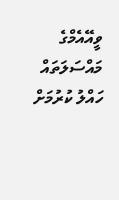ވީއޭއެމްގެ މައްސަލަތައް ހައްލު ކުރުމަށް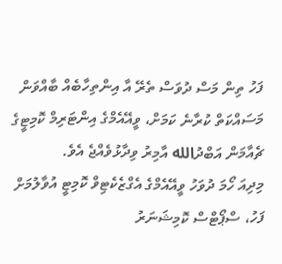ފަހު ތިން މަސް ދުވަސް ތެރޭ އާ އިންތިހާބެއް ބާއްވަން މަސައްކަތް ކުރާނެ ކަމަށް، ވީއޭއެމްގެ އިންޓަރިމް ކޮމިޓީގެ ޗެއާމަން އަބްދުالله އާމިރު ވިދާޅުވެއްޖެ އެވެ.
މިދިއަ ހޯމަ ދުވަހު ވީއޭއެމްގެ އެގްޒެކެޓިވް ކޮމިޓީ އުވާލުމަށް ފަހު، ސްޕޯޓްސް ކޮމިޝަނަރު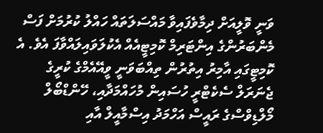ވަނީ ވޮލީއަށް ދިމާވެފައިވާ މައްސަލަތައް ހައްލު ކުރުމަށް ފަސް މެންބަރުންގެ އިންޓަރިމް ކޮމިޓީއެއް އެކުލަވައިލައްވާފަ އެވެ. އެ ކޮމިޓީގައި އާމިރު އިތުރުން ތިއްބަވަނީ ވީއޭއެމްގެ ކުރީގެ ޖެނަރަލް ސެކެޓްރީ ހުސައިން މުހައްމަދާއި، ހޭންޑްބޯލް މޯލްޑިވްސްގެ ރައީސް އަހްމަދު އިސްމާއީލް އާއި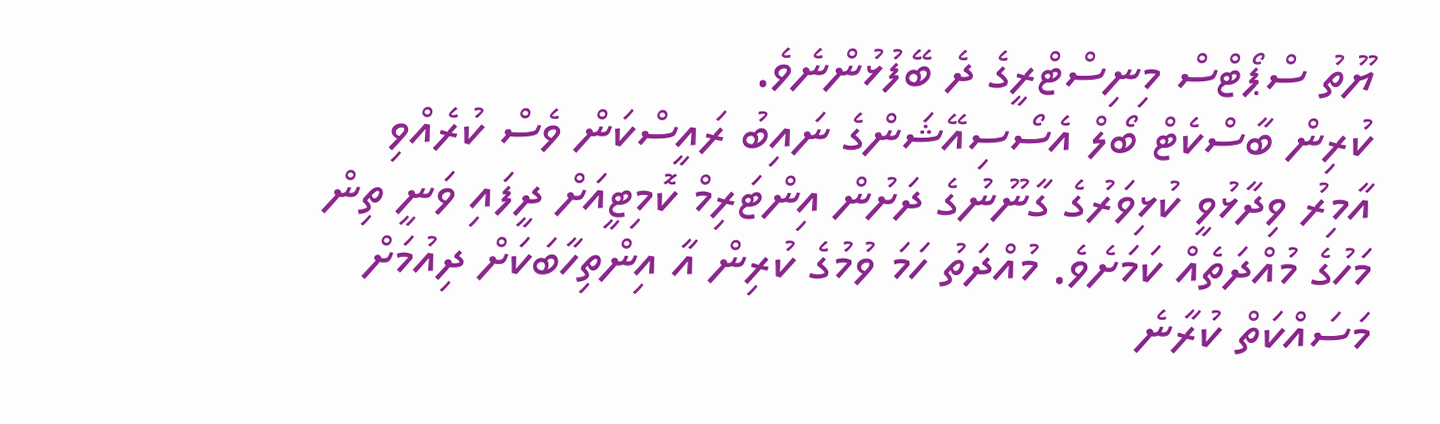ޔޫތު ސްޕޯޓްސް މިނިސްޓްރީގެ ދެ ބޭފުޅުންނެވެ.
ކުރިން ބާސްކެޓް ބޯލް އެސޯސިއޭޝަންގެ ނައިބު ރައީސްކަން ވެސް ކުރެއްވި އާމިރު ވިދާޅުވީ ކުޅިވަރުގެ ގާނޫނުގެ ދަށުން އިންޓަރިމް ކޮމިޓީއަށް ދީފައި ވަނީ ތިން މަހުގެ މުއްދަތެއް ކަމަށެވެ. މުއްދަތު ހަމަ ވުމުގެ ކުރިން އާ އިންތިހާބަކަށް ދިއުމަށް މަސައްކަތް ކުރާނެ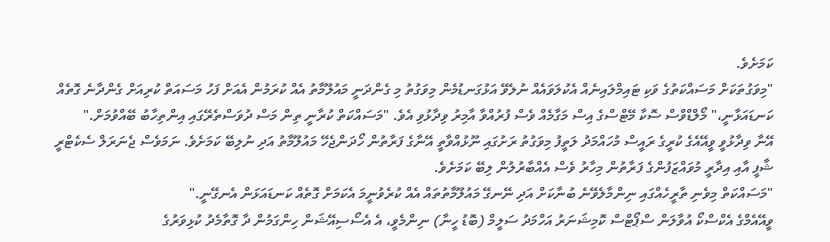ކަމަށެވެ.
"މިވަގުތަކަށް މަސައްކަތުގެ ވަކި ޓައިމްލައިނެއް އެކުލަވައެއް ނުލެވޭ އަޅުގަނޑުމެން މިވަގުތު މި ގެންދަނީ މައުލޫމާތު އެއް ކުރަމުން އެއަށް ފަހު މަސައަތް ކުރިއަށް ގެންދާނެ ގޮތެއް ކަނޑައަޅާނީ،" މޯލްޑްވްސް ސޮކާ މޭޓްސްގެ އިސް މަގާމެއް ވެސް ފުރުއްވާ އާމިރު ވިދާޅުވި އެވެ. "މަސައްކަތް ކުރާނީ ތިން މަސް ދުވަސްތެރޭގައި އިންތިހާބު ބޭއްވުމަށް."
އޭނާ ވިދާޅުވީ ވީއޭއެގެ ކުރީގެ ރައީސް މުހައްމަދު ލަތީފު މިވަގުތު ރަށުގައި ނޫޅުއްވާތީ އޭނާގެ ފަރާތުން ހޯދަންޖެހޭ މައުލޫމާތު އަދި ނުލިބޭ ކަމަށެވެ. ނަމަވެސް ޖެނަރަލް ސެކެޓްރީ ޝާފީ އާއި އިދާރީ މުވައްޒަފުންގެ ފަރާތުން މިހާރު ވެސް އެއްބާރުލުން ލިބޭ ކަމަށެވެ.
"މަސައްކަތް މިވެނި ތާރީހެއްގައި ނިންމާލެވޭނެ ބުނާކަށް އަދި ނޭނގޭ މައުލޫމާތުތައް އެއް ކުރެވުނީމަ އެކަމަށް ގޮތެއް ކަނޑައަޅަން އެނގޭނީ."
ވީއޭއެމްގެ އެކްސްކޯ އުވާލަން ސްޕޯޓްސް ކޮމިޝަނަރު އަހްމަދު ސަލީމް (ބޮޑު ހީނާ) ނިންމެވީ، އެ އެސޯސިއޭޝަން ހިންގަމުން ދާ ގޮތާމެދު ކުޅިވަރުގެ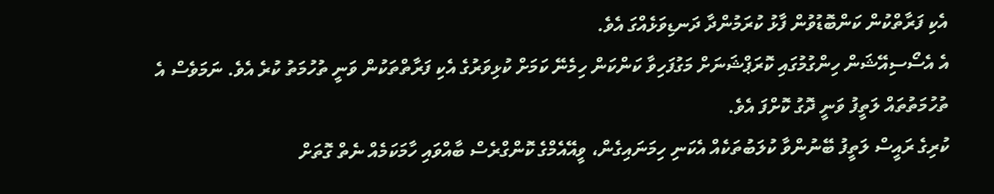އެކި ފަރާތްކުން ކަންބޮޑުވުން ފާޅު ކުރަމުންދާ ދަނޑިވަޅެއްގަ އެވެ.
އެ އެސޯސިއޭޝަން ހިންގުމުގައި ކޮރަޕްޝަނަށް މަގުފަހިވާ ކަންކަން ހިމެނޭ ކަމަށް ކުޅިވަރުގެ އެކި ފަރާތްތަކުން ވަނީ ތުހުމަތު ކުރެ އެވެ. ނަމަވެސް އެ ތުހުމަތުތައް ލަތީފު ވަނީ ދޮގު ކޮށްފަ އެވެ.
ކުރިގެ ރައީސް ލަތީފު ބޭނުންވާ ކުލަބުތަކެއް އެކަނި ހިމަނައިގެން، ވީއޭއެމްގެ ކޮންގްރެސް ބާއްވައި ހާމަކަމެއް ނެތް ގޮތަށް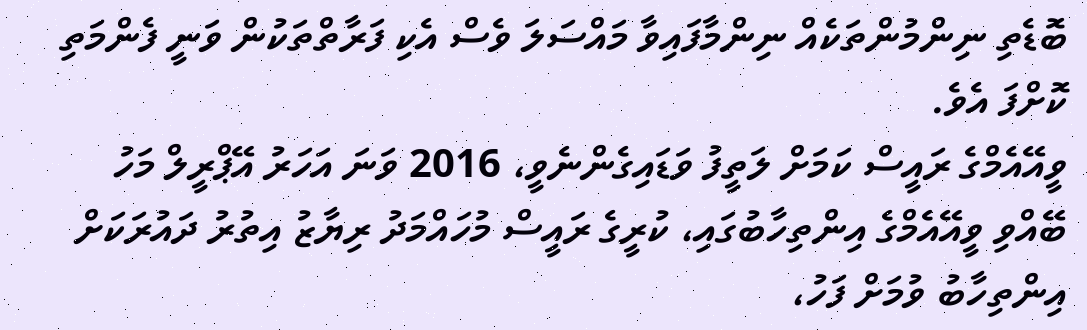ބޮޑެތި ނިންމުންތަކެއް ނިންމާފައިވާ މައްސަލަ ވެސް އެކި ފަރާތްތަކުން ވަނީ ފެންމަތި ކޮށްފަ އެވެ.
ވީއޭއެމްގެ ރައީސް ކަމަށް ލަތީފު ވަޑައިގެންނެވީ، 2016 ވަނަ އަހަރު އޭޕްރީލް މަހު ބޭއްވި ވީއޭއެމްގެ އިންތިހާބުގައި، ކުރީގެ ރައީސް މުހައްމަދު ރިޔާޒު އިތުރު ދައުރަކަށް އިންތިހާބު ވުމަށް ފަހު،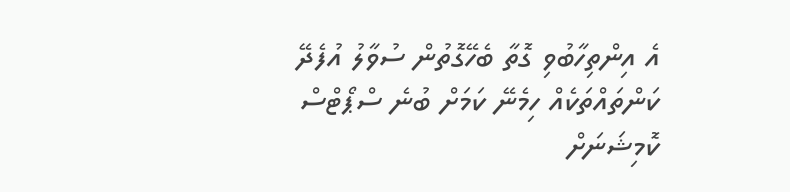އެ އިންތިހާބުވި ގޮތާ ބެހޭގޮތުން ސުވާލު އުފެދޭ ކަންތައްތަކެއް ހިމެނޭ ކަމަށް ބުނެ ސްޕޯޓްސް ކޮމިޝަނަށް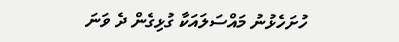ހުށަހެޅުނު މައްސަލައަކާ ގުޅިގެން ދެ ވަނަ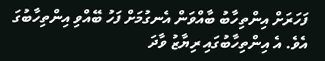ފަހަރަށް އިންތިހާބު ބާއްވަން އެނގުމަށް ފަހު ބޭއްވި އިންތިހާބުގަ އެވެ. އެ އިންތިހާބުގައި ރިޔާޒު ވާދަ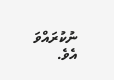ނުކުރައްވަ އެވެ.